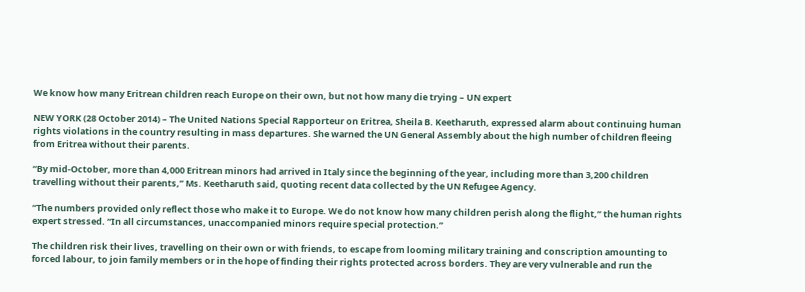We know how many Eritrean children reach Europe on their own, but not how many die trying – UN expert

NEW YORK (28 October 2014) – The United Nations Special Rapporteur on Eritrea, Sheila B. Keetharuth, expressed alarm about continuing human rights violations in the country resulting in mass departures. She warned the UN General Assembly about the high number of children fleeing from Eritrea without their parents.

“By mid-October, more than 4,000 Eritrean minors had arrived in Italy since the beginning of the year, including more than 3,200 children travelling without their parents,” Ms. Keetharuth said, quoting recent data collected by the UN Refugee Agency.

“The numbers provided only reflect those who make it to Europe. We do not know how many children perish along the flight,” the human rights expert stressed. “In all circumstances, unaccompanied minors require special protection.”

The children risk their lives, travelling on their own or with friends, to escape from looming military training and conscription amounting to forced labour, to join family members or in the hope of finding their rights protected across borders. They are very vulnerable and run the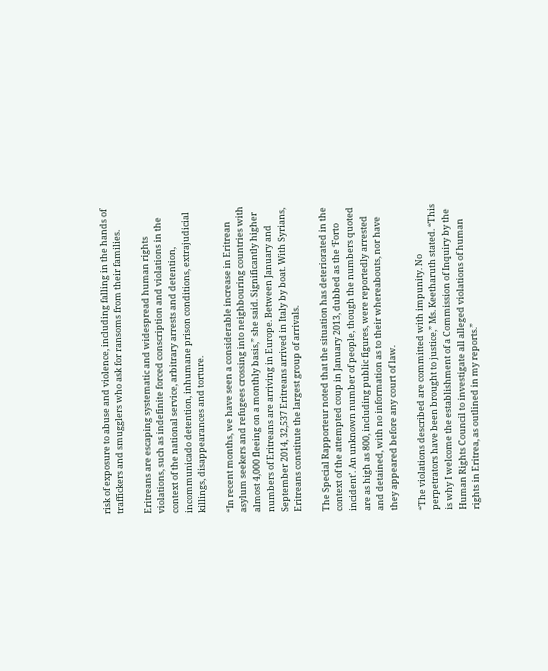risk of exposure to abuse and violence, including falling in the hands of traffickers and smugglers who ask for ransoms from their families.

Eritreans are escaping systematic and widespread human rights violations, such as indefinite forced conscription and violations in the context of the national service, arbitrary arrests and detention, incommunicado detention, inhumane prison conditions, extrajudicial killings, disappearances and torture.

“In recent months, we have seen a considerable increase in Eritrean asylum seekers and refugees crossing into neighbouring countries with almost 4,000 fleeing on a monthly basis,” she said. Significantly higher numbers of Eritreans are arriving in Europe. Between January and September 2014, 32,537 Eritreans arrived in Italy by boat. With Syrians, Eritreans constitute the largest group of arrivals.

The Special Rapporteur noted that the situation has deteriorated in the context of the attempted coup in January 2013, dubbed as the ‘Forto incident’. An unknown number of people, though the numbers quoted are as high as 800, including public figures, were reportedly arrested and detained, with no information as to their whereabouts, nor have they appeared before any court of law.

“The violations described are committed with impunity. No perpetrators have been brought to justice,” Ms. Keetharuth stated. “This is why I welcome the establishment of a Commission of Inquiry by the Human Rights Council to investigate all alleged violations of human rights in Eritrea, as outlined in my reports.”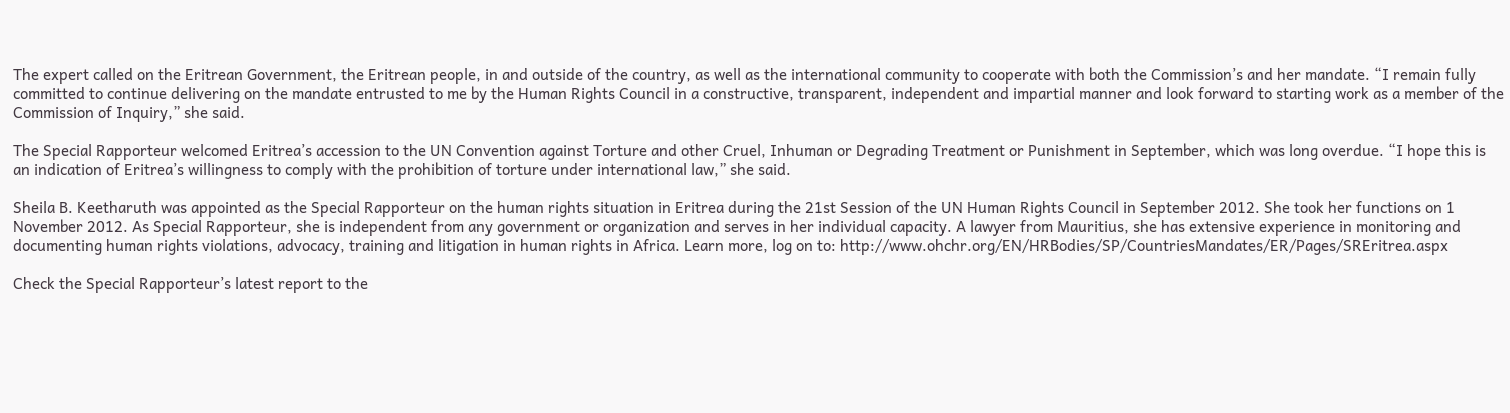The expert called on the Eritrean Government, the Eritrean people, in and outside of the country, as well as the international community to cooperate with both the Commission’s and her mandate. “I remain fully committed to continue delivering on the mandate entrusted to me by the Human Rights Council in a constructive, transparent, independent and impartial manner and look forward to starting work as a member of the Commission of Inquiry,” she said.

The Special Rapporteur welcomed Eritrea’s accession to the UN Convention against Torture and other Cruel, Inhuman or Degrading Treatment or Punishment in September, which was long overdue. “I hope this is an indication of Eritrea’s willingness to comply with the prohibition of torture under international law,” she said.

Sheila B. Keetharuth was appointed as the Special Rapporteur on the human rights situation in Eritrea during the 21st Session of the UN Human Rights Council in September 2012. She took her functions on 1 November 2012. As Special Rapporteur, she is independent from any government or organization and serves in her individual capacity. A lawyer from Mauritius, she has extensive experience in monitoring and documenting human rights violations, advocacy, training and litigation in human rights in Africa. Learn more, log on to: http://www.ohchr.org/EN/HRBodies/SP/CountriesMandates/ER/Pages/SREritrea.aspx

Check the Special Rapporteur’s latest report to the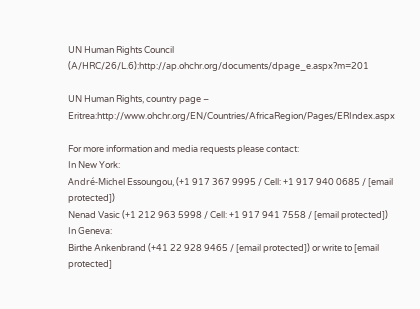UN Human Rights Council (A/HRC/26/L.6):http://ap.ohchr.org/documents/dpage_e.aspx?m=201

UN Human Rights, country page – Eritrea:http://www.ohchr.org/EN/Countries/AfricaRegion/Pages/ERIndex.aspx

For more information and media requests please contact:
In New York:
André-Michel Essoungou, (+1 917 367 9995 / Cell: +1 917 940 0685 / [email protected])
Nenad Vasic (+1 212 963 5998 / Cell: +1 917 941 7558 / [email protected])
In Geneva:
Birthe Ankenbrand (+41 22 928 9465 / [email protected]) or write to [email protected]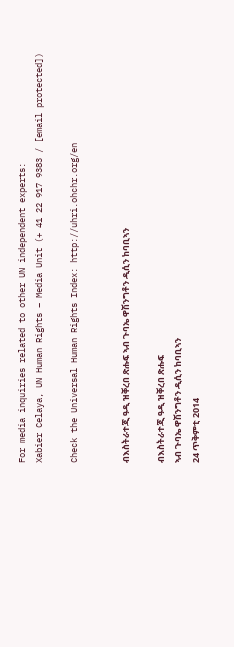For media inquiries related to other UN independent experts:
Xabier Celaya, UN Human Rights – Media Unit (+ 41 22 917 9383 / [email protected])

Check the Universal Human Rights Index: http://uhri.ohchr.org/en


ብእስትራተጂ ዓዲ ዝቐረበ ጽሑፍ ኣብ ጉባኤ ዋሽንግቶን ዲሲን ከባቢኣን

ብእስትራተጂ ዓዲ ዝቐረበ ጽሑፍ
ኣብ ጉባኤ ዋሽንግቶን ዲሲን ከባቢኣን
24 ጥቅምቲ 2014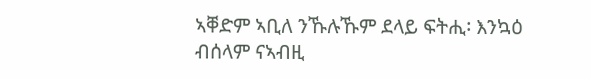ኣቐድም ኣቢለ ንኹሉኹም ደላይ ፍትሒ፡ እንኳዕ ብሰላም ናኣብዚ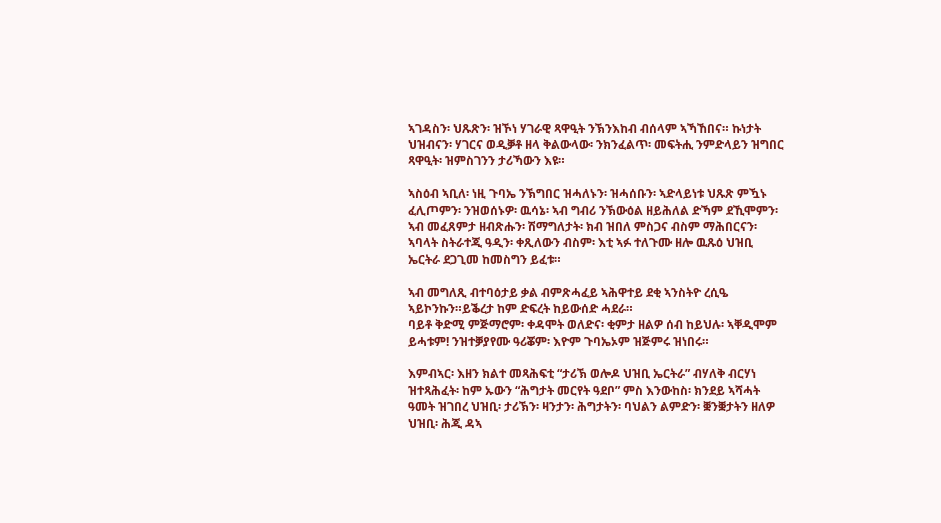ኣገዳስን፡ ህጹጽን፡ ዝኾነ ሃገራዊ ጻዋዒት ንኽንእከብ ብሰላም ኣኻኸበና። ኩነታት ህዝብናን፡ ሃገርና ወዲቓቶ ዘላ ቅልውላው፡ ንክንፈልጥ፡ መፍትሒ ንምድላይን ዝግበር ጻዋዒት፡ ዝምስገንን ታሪኻውን እዩ።

ኣስዕብ ኣቢለ፡ ነዚ ጉባኤ ንኽግበር ዝሓለኑን፡ ዝሓሰቡን፡ ኣድላይነቱ ህጹጽ ምዃኑ ፈሊጦምን፡ ንዝወሰኑዎ፡ ዉሳኔ፡ ኣብ ግብሪ ንኽውዕል ዘይሕለል ድኻም ደኺሞምን፡ ኣብ መፈጸምታ ዘብጽሑን፡ ሽማግለታት፡ ክብ ዝበለ ምስጋና ብስም ማሕበርናን፡ ኣባላት ስትራተጂ ዓዲን፡ ቀጺለውን ብስም፡ እቲ ኣፉ ተለጉሙ ዘሎ ዉጹዕ ህዝቢ ኤርትራ ደጋጊመ ከመስግን ይፈቱ።

ኣብ መግለጺ ብተባዕታይ ቃል ብምጽሓፈይ ኣሕዋተይ ደቂ ኣንስትዮ ረሲዔ ኣይኮንኩን።ይቕረታ ከም ድፍረት ከይውሰድ ሓደራ።
ባይቶ ቅድሚ ምጅማሮም፡ ቀዳሞት ወለድና፡ ቂምታ ዘልዎ ሰብ ከይህሉ፡ ኣቐዲሞም ይሓቱም! ንዝተቓያየሙ ዓሪቖም፡ እዮም ጉባኤኦም ዝጅምሩ ዝነበሩ።

እምብኣር፡ እዘን ክልተ መጻሕፍቲ “ታሪኽ ወሎዶ ህዝቢ ኤርትራ” ብሃለቅ ብርሃነ ዝተጻሕፈት፡ ከም ኡውን “ሕግታት መርየት ዓደቦ” ምስ እንውከስ፡ ክንደይ ኣሻሓት ዓመት ዝገበረ ህዝቢ፡ ታሪኽን፡ ዛንታን፡ ሕግታትን፡ ባህልን ልምድን፡ ቛንቛታትን ዘለዎ ህዝቢ፡ ሕጂ ዳኣ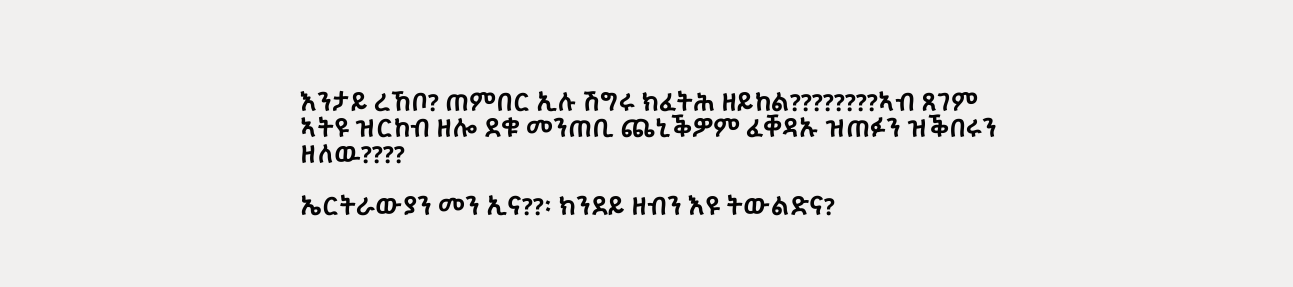እንታይ ረኸቦ? ጠምበር ኢሉ ሽግሩ ክፈትሕ ዘይከል????????ኣብ ጸገም ኣትዩ ዝርከብ ዘሎ ደቁ መንጠቢ ጨኒቕዎም ፈቐዳኡ ዝጠፉን ዝቕበሩን ዘለዉ????

ኤርትራውያን መን ኢና??፡ ክንደይ ዘብን እዩ ትውልድና?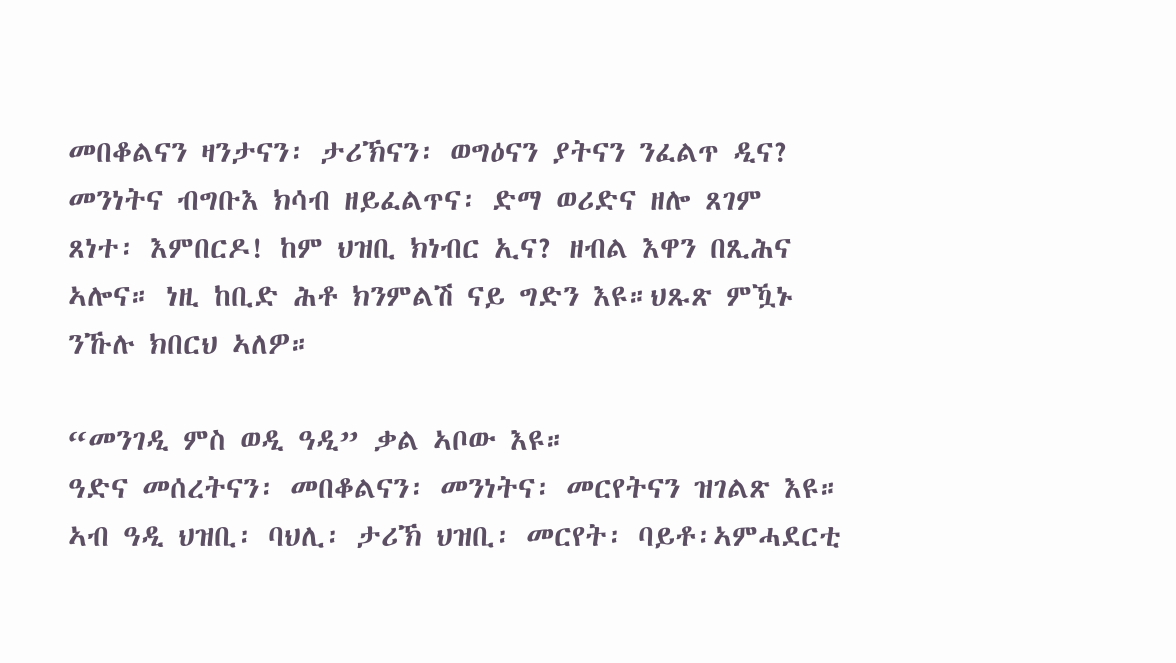መበቆልናን ዛንታናን፡ ታሪኽናን፡ ወግዕናን ያትናን ንፈልጥ ዲና? መንነትና ብግቡእ ክሳብ ዘይፈልጥና፡ ድማ ወሪድና ዘሎ ጸገም ጸነተ፡ እምበርዶ! ከም ህዝቢ ክነብር ኢና? ዘብል እዋን በጺሕና ኣሎና። ነዚ ከቢድ ሕቶ ክንምልሽ ናይ ግድን እዩ።ህጹጽ ምዃኑ ንኹሉ ክበርህ ኣለዎ።

“መንገዲ ምስ ወዲ ዓዲ” ቃል ኣቦው እዩ።
ዓድና መሰረትናን፡ መበቆልናን፡ መንነትና፡ መርየትናን ዝገልጽ እዩ። ኣብ ዓዲ ህዝቢ፡ ባህሊ፡ ታሪኽ ህዝቢ፡ መርየት፡ ባይቶ፡ኣምሓደርቲ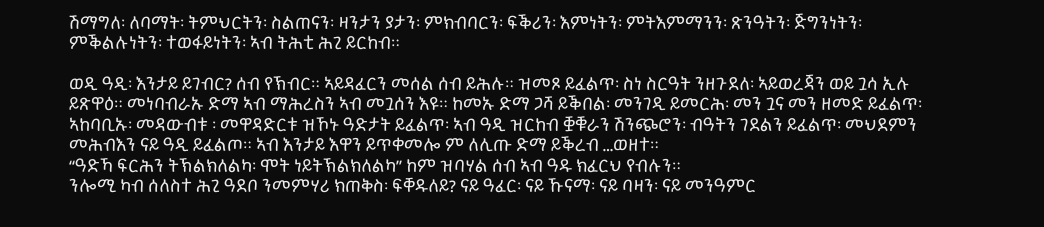ሽማግለ፡ ለባማት፡ ትምህርትን፡ ስልጠናን፡ ዛንታን ያታን፡ ምክብባርን፡ ፍቕሪን፡ እምነትን፡ ምትእምማንን፡ ጽንዓትን፡ ጅግንነትን፡ ምቕልሉነትን፡ ተወፋይነትን፡ ኣብ ትሕቲ ሕጊ ይርከብ።

ወዲ ዓዲ፡ እንታይ ይገብር? ሰብ የኽብር። ኣይዳፈርን መሰል ሰብ ይሕሉ። ዝመጾ ይፈልጥ፡ ስነ ስርዓት ንዘጉደለ፡ ኣይወረጃን ወይ ጓሳ ኢሉ ይጽዋዕ። መነባብራኡ ድማ ኣብ ማሕረስን ኣብ መጓሰን እዩ። ከመኡ ድማ ጋሻ ይቕበል፡ መንገዲ ይመርሕ፡ መን ጓና መን ዘመድ ይፈልጥ፡ ኣከባቢኡ፡ መዳውብቱ ፡ መዋዳድርቱ ዝኾኑ ዓድታት ይፈልጥ፡ ኣብ ዓዲ ዝርከብ ቛቑራን ሽንጭሮን፡ ብዓትን ገደልን ይፈልጥ፡ መህደምን መሕብእን ናይ ዓዲ ይፈልጦ። ኣብ እንታይ እዋን ይጥቀመሎ ም ለሊጡ ድማ ይቕረብ …ወዘተ።
“ዓድኻ ፍርሕን ትኽልክለልካ፡ ሞት ነይትኽልክለልካ” ከም ዝባሃል ሰብ ኣብ ዓዱ ክፈርህ የብሉን።
ንሎሚ ካብ ሰለስተ ሕጊ ዓደቦ ንመምሃሪ ክጠቅስ፡ ፍቐዱለይ? ናይ ዓፈር፡ ናይ ኹናማ፡ ናይ ባዛን፡ ናይ መንዓምር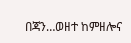በጃን…ወዘተ ከምዘሎና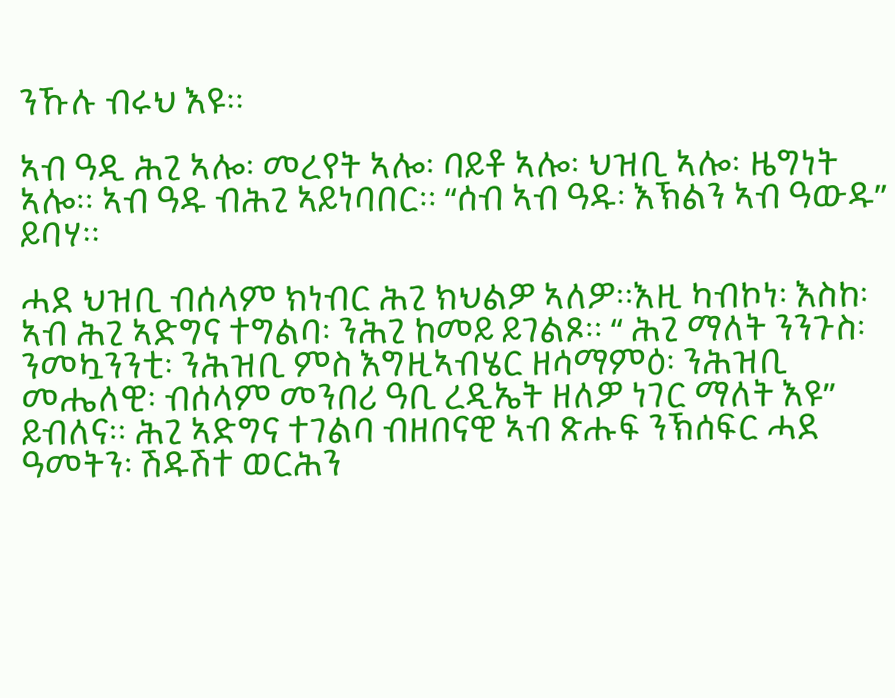ንኹሉ ብሩህ እዩ።

ኣብ ዓዲ ሕጊ ኣሎ፡ መረየት ኣሎ፡ ባይቶ ኣሎ፡ ህዝቢ ኣሎ፡ ዜግነት ኣሎ። ኣብ ዓዱ ብሕጊ ኣይነባበር። “ሰብ ኣብ ዓዱ፡ እኽልን ኣብ ዓውዱ” ይባሃ።

ሓደ ህዝቢ ብሰላም ክነብር ሕጊ ክህልዎ ኣለዎ።እዚ ካብኮነ፡ እስከ፡ ኣብ ሕጊ ኣድግና ተግልባ፡ ንሕጊ ከመይ ይገልጾ። “ ሕጊ ማለት ንንጉስ፡ ንመኳንንቲ፡ ንሕዝቢ ምስ እግዚኣብሄር ዘሳማምዕ፡ ንሕዝቢ መሔለዊ፡ ብሰላም መንበሪ ዓቢ ረዲኤት ዘለዎ ነገር ማለት እዩ” ይብለና። ሕጊ ኣድግና ተገልባ ብዘበናዊ ኣብ ጽሑፍ ንኽሰፍር ሓደ ዓመትን፡ ሽዱሽተ ወርሕን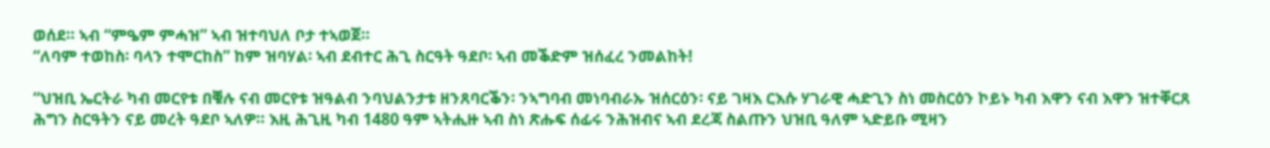ወሰደ። ኣብ “ምዔም ምሓዝ” ኣብ ዝተባህለ ቦታ ተኣወጀ።
“ለባም ተወከስ፡ ባላን ተሞርከስ” ከም ዝባሃል፡ ኣብ ደብተር ሕጊ ስርዓት ዓደቦ፡ ኣብ መቕድም ዝሰፈረ ንመልከት!

“ህዝቢ ኤርትራ ካብ መርየቱ በቑሉ ናብ መርየቱ ዝዓልብ ንባህልንታቱ ዘንጸባርቕን፡ ንኣግባብ መነባብራኡ ዝሰርዕን፡ ናይ ገዛእ ርእሱ ሃገራዊ ሓድጊን ስነ መስርዕን ኮይኑ ካብ እዋን ናብ እዋን ዝተቐርጸ ሕግን ስርዓትን ናይ መረት ዓደቦ ኣለዎ። እዚ ሕጊዚ ካብ 1480 ዓም ኣትሒዙ ኣብ ስነ ጽሑፍ ሰፊሩ ንሕዝብና ኣብ ደረጃ ስልጡን ህዝቢ ዓለም ኣድይቡ ሚዛን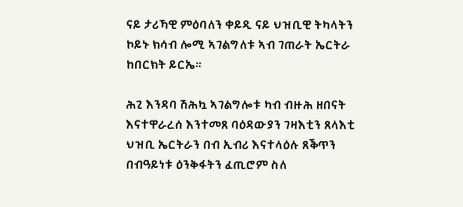ናይ ታሪኻዊ ምዕባለን ቀይዲ ናይ ህዝቢዊ ትካላትን ኮይኑ ክሳብ ሎሚ ኣገልግለቱ ኣብ ገጠራት ኤርትራ ከበርክት ይርኤ።

ሕጊ እንዳባ ሽሕኳ ኣገልግሎቱ ካብ ብዙሕ ዘበናት እናተዋራረሰ እንተመጸ ባዕዳውያን ገዛእቲን ጸላእቲ ህዝቢ ኤርትራን በብ ኢብሪ እናተላዕሉ ጸቕጥን በብዓይነቱ ዕንቅፋትን ፈጢሮም ስለ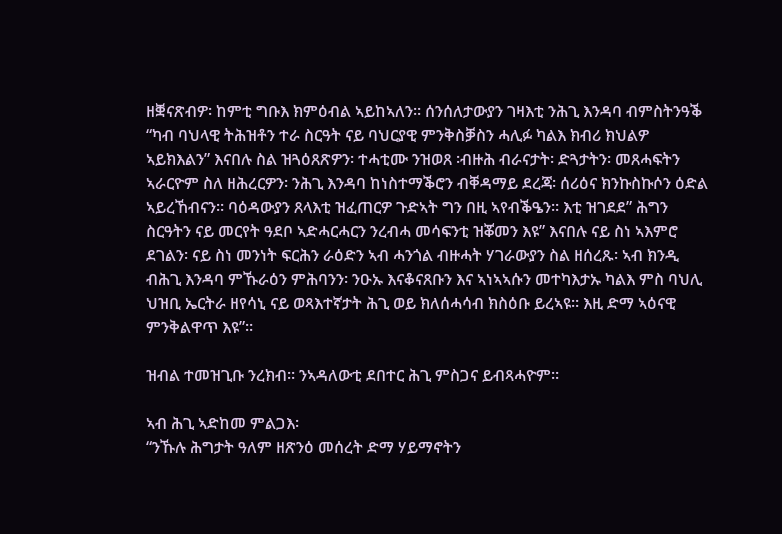ዘቛናጽብዎ፡ ከምቲ ግቡእ ክምዕብል ኣይከኣለን። ሰንሰለታውያን ገዛእቲ ንሕጊ እንዳባ ብምስትንዓቕ “ካብ ባህላዊ ትሕዝቶን ተራ ስርዓት ናይ ባህርያዊ ምንቅስቓስን ሓሊፉ ካልእ ክብሪ ክህልዎ ኣይክእልን” እናበሉ ስል ዝጓዕጸጽዎን፡ ተሓቲሙ ንዝወጸ ፡ብዙሕ ብራናታት፡ ድጓታትን፡ መጸሓፍትን ኣራርዮም ስለ ዘሕረርዎን፡ ንሕጊ እንዳባ ከነስተማቕሮን ብቐዳማይ ደረጃ፡ ሰሪዕና ክንኩስኩሶን ዕድል ኣይረኸብናን። ባዕዳውያን ጸላእቲ ዝፈጠርዎ ጉድኣት ግን በዚ ኣየብቕዔን። እቲ ዝገደደ” ሕግን ስርዓትን ናይ መርየት ዓደቦ ኣድሓርሓርን ንረብሓ መሳፍንቲ ዝቖመን እዩ” እናበሉ ናይ ስነ ኣእምሮ ደገልን፡ ናይ ስነ መንነት ፍርሕን ራዕድን ኣብ ሓንጎል ብዙሓት ሃገራውያን ስል ዘሰረጹ፡ ኣብ ክንዲ ብሕጊ እንዳባ ምኹራዕን ምሕባንን፡ ንዑኡ እናቆናጸቡን እና ኣነኣኣሱን መተካእታኡ ካልእ ምስ ባህሊ ህዝቢ ኤርትራ ዘየሳኒ ናይ ወጻእተኛታት ሕጊ ወይ ክለሰሓሳብ ክስዕቡ ይረኣዩ። እዚ ድማ ኣዕናዊ ምንቅልዋጥ እዩ”።

ዝብል ተመዝጊቡ ንረክብ። ንኣዳለውቲ ደበተር ሕጊ ምስጋና ይብጻሓዮም።

ኣብ ሕጊ ኣድከመ ምልጋእ፡
“ንኹሉ ሕግታት ዓለም ዘጽንዕ መሰረት ድማ ሃይማኖትን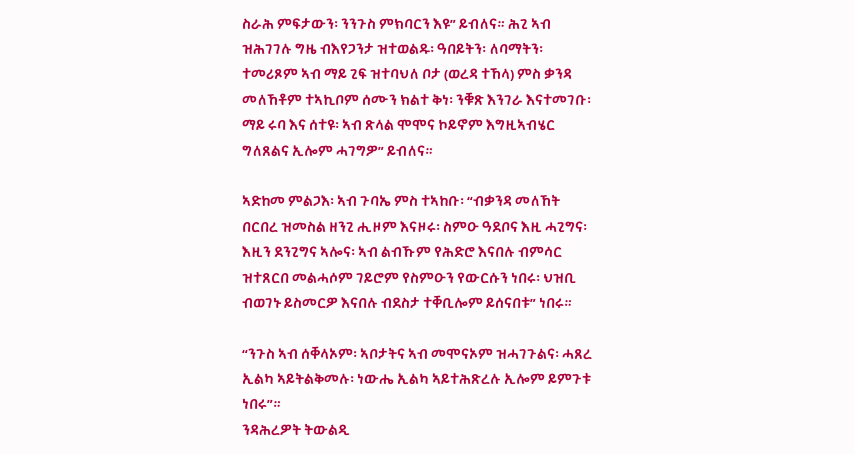ስራሕ ምፍታውን፡ ንንጉስ ምክባርን እዩ” ይብለና። ሕጊ ኣብ ዝሕገገሉ ግዜ ብእየጋንታ ዝተወልዱ፡ ዓበይትን፡ ለባማትን፡ ተመሪጾም ኣብ ማይ ጊፍ ዝተባህለ ቦታ (ወረዳ ተኸላ) ምስ ቃንዳ መለኸቶም ተኣኪቦም ሰሙን ክልተ ቅነ፡ ንቑጽ እንገራ እናተመገቡ፡ ማይ ሩባ እና ሰተዩ፡ ኣብ ጽላል ሞሞና ኮይኖም እግዚኣብሄር ግለጸልና ኢሎም ሓገግዎ” ይብለና።

ኣድከመ ምልጋእ፡ ኣብ ጉባኤ ምስ ተኣከቡ፡ “ብቃንዳ መለኸት በርበረ ዝመስል ዘንጊ ሒዞም እናዞሩ፡ ስምዑ ዓደቦና እዚ ሓጊግና፡ እዚን ደንጊግና ኣሎና፡ ኣብ ልብኹም የሕድሮ እናበሉ ብምሳር ዝተጸርበ መልሓሶም ገይሮም የስምዑን የውርሱን ነበሩ፡ ህዝቢ ብወገኑ ይስመርዎ እናበሉ ብደስታ ተቐቢሎም ይሰናበቱ” ነበሩ።

“ንጉስ ኣብ ሰቐላኦም፡ ኣቦታትና ኣብ መሞናኦም ዝሓገጉልና፡ ሓጸረ ኢልካ ኣይትልቅመሉ፡ ነውሔ ኢልካ ኣይተሕጽረሉ ኢሎም ይምጉቱ ነበሩ”።
ንዳሕረዎት ትውልዲ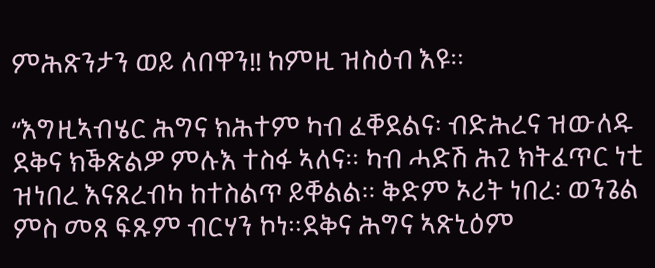ምሕጽንታን ወይ ለበዋን!! ከምዚ ዝስዕብ እዩ።

“እግዚኣብሄር ሕግና ክሕተም ካብ ፈቐደልና፡ ብድሕረና ዝውለዱ ደቅና ክቕጽልዎ ምሉእ ተስፋ ኣለና። ካብ ሓድሽ ሕጊ ክትፈጥር ነቲ ዝነበረ እናጸረብካ ከተስልጥ ይቐልል። ቅድም ኦሪት ነበረ፡ ወንጌል ምስ መጸ ፍጹም ብርሃን ኮነ።ደቅና ሕግና ኣጽኒዕም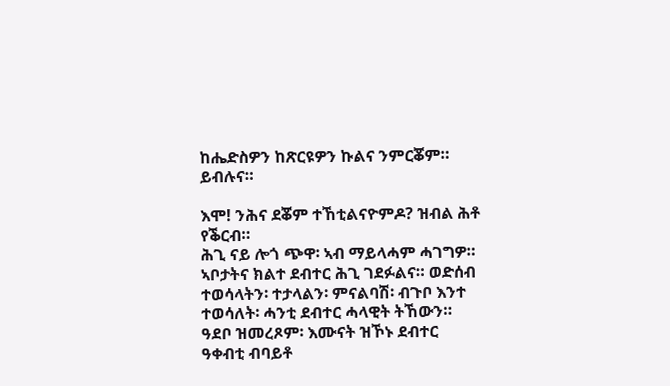ከሔድስዎን ከጽርዩዎን ኩልና ንምርቖም። ይብሉና።

እሞ! ንሕና ደቖም ተኸቲልናዮምዶ? ዝብል ሕቶ የቕርብ።
ሕጊ ናይ ሎጎ ጭዋ፡ ኣብ ማይላሓም ሓገግዎ። ኣቦታትና ክልተ ደብተር ሕጊ ገደፉልና። ወድሰብ ተወሳላትን፡ ተታላልን፡ ምናልባሽ፡ ብጉቦ እንተ ተወሳለት፡ ሓንቲ ደብተር ሓላዊት ትኸውን። ዓደቦ ዝመረጾም፡ እሙናት ዝኾኑ ደብተር ዓቀብቲ ብባይቶ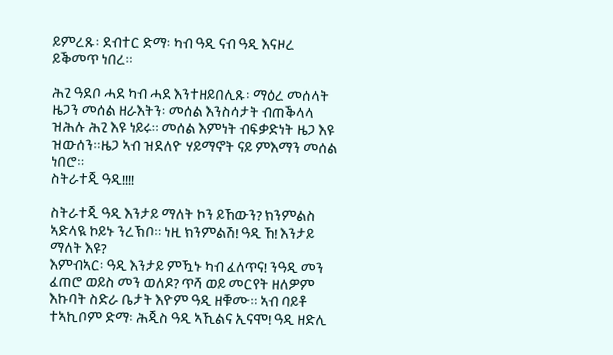ይምረጹ፡ ደብተር ድማ፡ ካብ ዓዲ ናብ ዓዲ እናዞረ ይቕመጥ ነበረ።

ሕጊ ዓደቦ ሓደ ካብ ሓደ እንተዘይበሊጹ፡ ማዕረ መሰላት ዜጋን መሰል ዘራእትን፡ መሰል እንስሳታት ብጠቕላላ ዝሕሉ ሕጊ እዩ ነይሩ። መሰል እምነት ብፍቃድነት ዜጋ እዩ ዝውሰን።ዜጋ ኣብ ዝደለዮ ሃይማኖት ናይ ምእማን መሰል ነበሮ።
ስትራተጂ ዓዲ!!!!

ስትራተጂ ዓዲ እንታይ ማለት ኮን ይኸውን? ክንምልስ ኣድላዪ ኮይኑ ንረኽቦ። ነዚ ክንምልሽ! ዓዲ ኸ! እንታይ ማለት እዩ?
እምብኣር፡ ዓዲ እንታይ ምዃኑ ካብ ፈለጥና! ንዓዲ መን ፈጠሮ ወይስ መን ወለዶ? ጥሻ ወይ መርየት ዘለዎም እኩባት ስድራ ቤታት እዮም ዓዲ ዘቑሙ። ኣብ ባይቶ ተኣኪቦም ድማ፡ ሕጂስ ዓዲ ኣኺልና ኢናሞ! ዓዲ ዘድሊ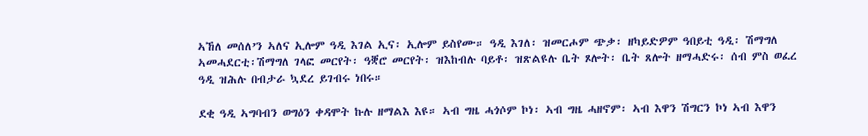ኣኸለ መሰለ’ን ኣለና ኢሎም ዓዲ እገል ኢና፡ ኢሎም ይስየሙ። ዓዲ እገለ፡ ዝመርሖም ጭቃ፡ ዘካይድዎም ዓበይቲ ዓዲ፡ ሽማግለ ኣመሓደርቲ፡ሽማግለ ገላፎ መርየት፡ ዓቛሮ መርየት፡ ዝእከብሉ ባይቶ፡ ዝጽልዩሉ ቤት ጾሎት፡ ቤት ጸሎት ዘማሓድሩ፡ ሰብ ምስ ወፈረ ዓዲ ዝሕሉ በብታራ ኳደረ ይገብሩ ነበሩ።

ደቂ ዓዲ ኣግባብን ወግዕን ቀዳሞት ኩሉ ዘማልእ እዩ። ኣብ ግዜ ሓጎሶም ኮነ፡ ኣብ ግዜ ሓዘኖም፡ ኣብ እዋን ሽግርን ኮነ ኣብ እዋን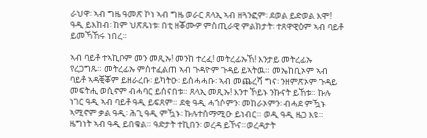ራህዋ፡ ኣብ ግዜ ዓመጽ ኮነ ኣብ ግዜ ወራር ጸላኢ ኣብ ዘጓንፎም፡ ደወል ይድወል እሞ! ዓዲ ይእከብ፡ ከም ህጽጹነቱ፡ በቲ ዘቖሙዎ ምስጢራዊ ምልክታት፡ ተጸዋዊዕም ኣብ ባይቶ ይመኻኸሩ ነበረ።

ኣብ ባይቶ ተኣኪቦም መን መጺኡ! መንከ ተረፈ! መትረፊኡኸ! እንታይ መትረፊኡ የረጋግጹ። መትረፊኡ ምስተፈልጠ ኣብ ጉዳዮም ጉዳይ ይኣትዉ። መኤከቢኦም ኣብ ባይቶ ኣዳቒቖም ይዘራረቡ፡ ይካትዑ፡ ይሰሓሓቡ፡ ኣብ መጨረሻ ግና፡ ንዘምጽኦም ጉዳይ መፍትሒ ወሲኖም ብሓባር ይሰናበቱ። ጸላኢ መጺኡ! እንተ ኾይኑ ንኩናት ይኸቱ። ኩሉ ነገር ዓዲ ኣብ ባይቶ ዓዲ ይፍጸም። ደቂ ዓዲ ሓጎሶምን፡ መከራኦምን፡ ብሓደ ምዃኑ ኣሚኖም ቃል ዓዲ፡ ሕጊ ዓዲ ምዃኑ፡ ኩሉተሰማሚዑ ይነብር። ወዲ ዓዲ ዜጋ እዩ። ዜግነት ኣብ ዓዲ ይበቁል። ዓድታት ተኪበን፡ ወረዳ ይኾና።ወረዳታት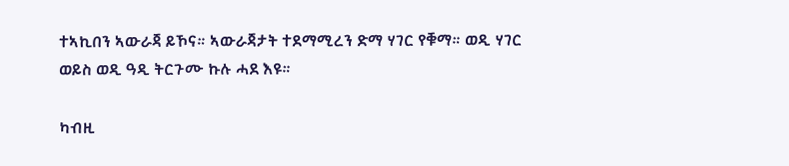ተኣኪበን ኣውራጃ ይኾና። ኣውራጃታት ተደማሚረን ድማ ሃገር የቑማ። ወዲ ሃገር ወይስ ወዲ ዓዲ ትርጉሙ ኩሉ ሓደ እዩ።

ካብዚ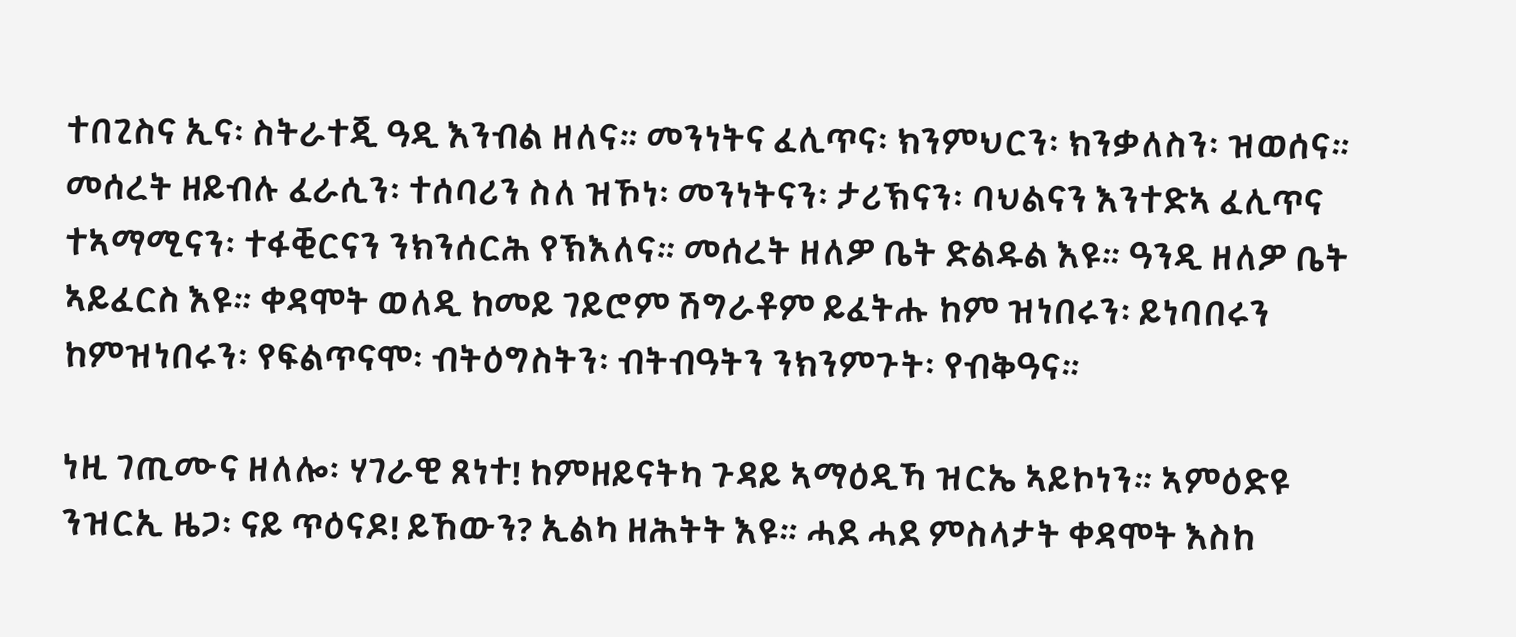ተበጊስና ኢና፡ ስትራተጂ ዓዲ እንብል ዘለና። መንነትና ፈሊጥና፡ ክንምህርን፡ ክንቃለስን፡ ዝወሰና። መሰረት ዘይብሉ ፈራሲን፡ ተሰባሪን ስለ ዝኾነ፡ መንነትናን፡ ታሪኽናን፡ ባህልናን እንተድኣ ፈሊጥና ተኣማሚናን፡ ተፋቒርናን ንክንሰርሕ የኽእለና። መሰረት ዘለዎ ቤት ድልዱል እዩ። ዓንዲ ዘለዎ ቤት ኣይፈርስ እዩ። ቀዳሞት ወለዲ ከመይ ገይሮም ሽግራቶም ይፈትሑ ከም ዝነበሩን፡ ይነባበሩን ከምዝነበሩን፡ የፍልጥናሞ፡ ብትዕግስትን፡ ብትብዓትን ንክንምጉት፡ የብቅዓና።

ነዚ ገጢሙና ዘለሎ፡ ሃገራዊ ጸነተ! ከምዘይናትካ ጉዳይ ኣማዕዲኻ ዝርኤ ኣይኮነን። ኣምዕድዩ ንዝርኢ ዜጋ፡ ናይ ጥዕናዶ! ይኸውን? ኢልካ ዘሕትት እዩ። ሓደ ሓደ ምስላታት ቀዳሞት እስከ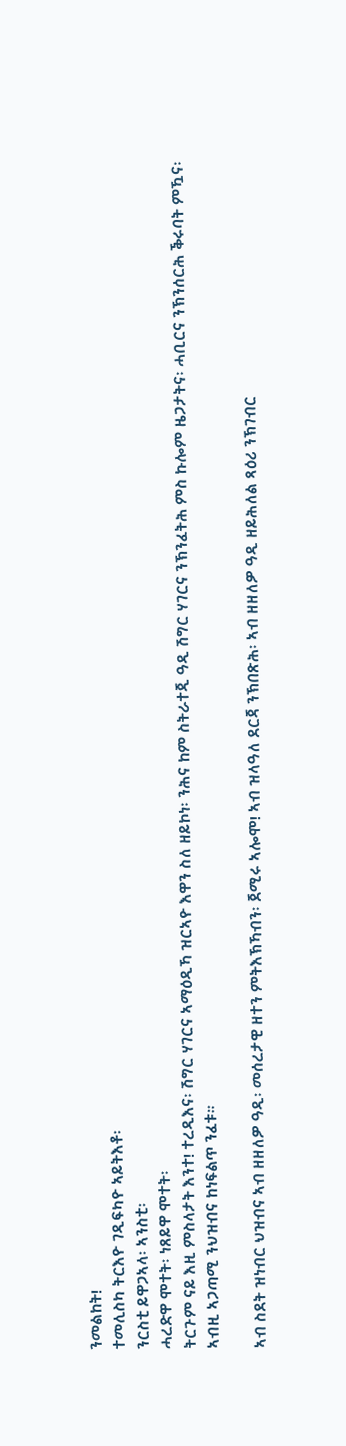ንመልከት!
ተመሊስካ ትርእዮ ገዲፍካዮ ኣይትእቶ፡
ንርስቲ ይዋጋኣላ፡ ኣንስቲ፡
ሓረድዋ ሞተት፡ ነጸይዋ ሞተት፡
ትርጉም ናይ እዚ ምስላታት እንተ! ተረዲእና፡ ሽግር ሃገርና ኣማዕዲኻ ዝርኣዮ እዋን ስለ ዘይኮነ፡ ንሕና ከም ስትራተጂ ዓዲ ሽግር ሃገርና ንኽንፈትሕ ምስ ኩሎም ዜጋታትና፡ ሓቢርና ንኽንሰርሕ ቕሩባት ምዃና፡ ኣብዚ ኣጋጣሚ ንህዝብና ከነፍልጥ ንፈቱ።

ኣብ ስደት ዝነብር ህዝብና ኣብ ዘዘለዎ ዓዲ፡ መሰረታዊ ዘተን ምትእኽኻብን፡ ጀሚሩ ኣሎሞ! ኣብ ዝላዓለ ደርጃ ንኽበጽሕ፡ ኣብ ዘዘለዎ ዓዲ ዘይሕለል ጻዕሪ ንኽገብር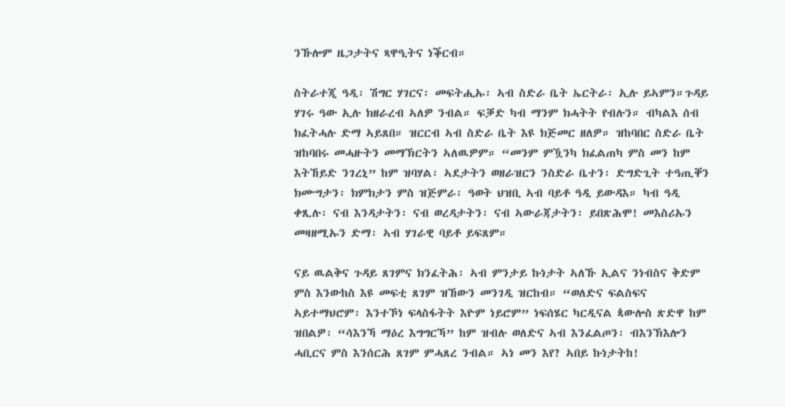ንኹሎም ዜጋታትና ጻዋዒትና ነቕርብ።

ስትራተጂ ዓዲ፡ ሽግር ሃገርና፡ መፍትሒኡ፡ ኣብ ስድራ ቤት ኤርትራ፡ ኢሉ ይኣምን።ጉዳይ ሃገሩ ዓው ኢሉ ክዘራረብ ኣለዎ ንብል። ፍቓድ ካብ ማንም ክሓትት የብሉን። ብካልእ ሰብ ክፈትሓሉ ድማ ኣይጸበ። ዝርርብ ኣብ ስድራ ቤት እዩ ክጅመር ዘለዎ። ዝከባበር ስድራ ቤት ዝከባበሩ መሓዙትን መማኽርትን ኣለዉዎም። “መንም ምዃንካ ክፈልጠካ ምስ መን ከም እትኸይድ ንገረኒ” ከም ዝባሃል፡ ኣደታትን ወዘራዝርን ንስድራ ቤተን፡ ድግድጊት ተዓጢቐን ክሙግታን፡ ክምክታን ምስ ዝጅምራ፡ ዓወት ህዝቢ ኣብ ባይቶ ዓዲ ይውዳእ። ካብ ዓዲ ቀጺሉ፡ ናብ እንዳታትን፡ ናብ ወረዳታትን፡ ናብ ኣውራጃታትን፡ ይበጽሕሞ! መእስሪኡን መዛዘሚኡን ድማ፡ ኣብ ሃገራዊ ባይቶ ይፍጸም።

ናይ ዉልቅና ጉዳይ ጸገምና ክንፈትሕ፡ ኣብ ምንታይ ኩነታት ኣለኹ ኢልና ንነብስና ቅድም ምስ እንውከስ እዩ መፍቲ ጸገም ዝኸውን መንገዲ ዝርከብ። “ወለድና ፍልስፍና ኣይተማህሮም፡ እንተኾነ ፍላስፋትት እዮም ነይሮም” ነፍሰሄር ካርዲናል ጳውሎስ ጽድዋ ከም ዝበልዎ፡ “ሳእንኻ ማዕረ እግግርኻ” ከም ዝብሉ ወለድና ኣብ እንፈልጦን፡ ብእንኽእሎን ሓቢርና ምስ እንሰርሕ ጸገም ምሓጸረ ንብል። ኣነ መን እየ? ኣበይ ኩነታትከ!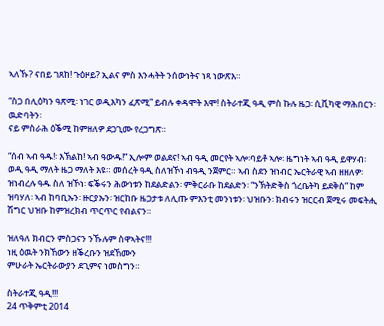ኣለኹ? ናበይ ገጸከ! ጉዕዞይ? ኢልና ምስ እንሓትት ንሰውነትና ነጻ ነውጽእ።

“ስጋ በሊዕካን ዓጽሚ፡ ነገር ወዲእካን ፈጽሚ” ይብሉ ቀዳሞት እሞ! ስትራተጂ ዓዲ ምስ ኩሉ ዜጋ፡ ሲቪካዊ ማሕበርን፡ ዉድባትን፡
ናይ ምስራሕ ዕቕሚ ከምዘለዎ ደጋጊሙ የረጋግጽ።

“ሰብ ኣብ ዓዱ!፡ እኽልከ! ኣብ ዓውዱ!” ኢሎም ወልደና! ኣብ ዓዲ መርየት ኣሎ፡ባይቶ ኣሎ፡ ዜግነት ኣብ ዓዲ ይዋሃብ፡ ወዲ ዓዲ ማለት ዜጋ ማለት እዩ። መሰረት ዓዲ ስለዝኾነ ብዓዲ ንጀምር። ኣብ ስደን ዝነብር ኤርትራዊ ኣብ ዘዘለዎ፡ ዝነብረሉ ዓዱ ስለ ዝኾነ፡ ፍቕሩን ሕውነቱን ከደልድልን፡ ምቅርራቡ ከደልድን፡ “ንኽትድቅስ ጎረቤትካ ይደቅስ” ከም ዝባሃለ፡ ኣብ ከባቢኡን፡ ዙርያኡን፡ ዝርከቡ ዜጋታቱ ለሊጡ ምእንቲ መንነቱን፡ ህዝቡን፡ ክብሩን ዝርርብ ጀሚሩ መፍትሒ ሽግር ህዝቡ ከምዝረክብ ጥርጥር የብልናን።

ዝለዓለ ክብርን ምስጋናን ንኹሉም ስዋኣትና!!!
ነዚ ዕዉት ንክኸውን ዘቕረቡን ዝደኸሙን
ምሁራት ኤርትራውያን ደጊምና ነመስግን።

ስትራተጂ ዓዲ!!!
24 ጥቅምቲ 2014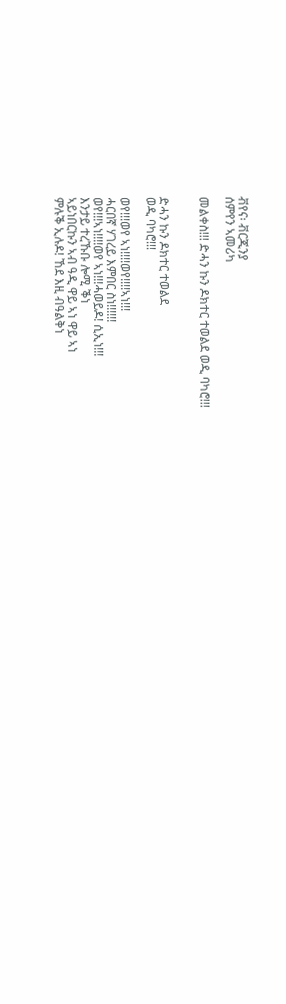ቭየና፡ ቭርጂንያ
ሰምየን ኣመሪካ

መልቀስ!!! ድሓን ኩን ዶክተር ተወልደ ወዲ ባካሮ!!!


ድሓን ኩን ዶክተር ተወልደ
ወዲ ባካሮ!!!

ወየ!!!ወየ ኣነ!!!!ወየ!!!!ኣነ!!!
ሓርበኛ ሃገረይ እምበር ስነ!!!!!!
ወየ!!!ኣነ!!!!ወየ ኣነ!!!ሓወይዶ! ሲኢነ!!!
እንታይ ተረኹቡ ሎሚ ቕነ
ኣይነበርኩን ኣብ ዓዲ ዋይ ኣነ ዋይ ኣነ
ምሉቕ ኢሉዶ! ኸደ እዚ ብዓልቅነ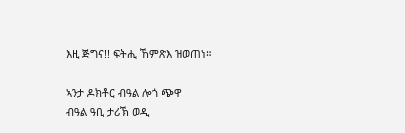እዚ ጅግና!! ፍትሒ ኸምጽእ ዝወጠነ።

ኣንታ ዶክቶር ብዓል ሎጎ ጭዋ
ብዓል ዓቢ ታሪኽ ወዲ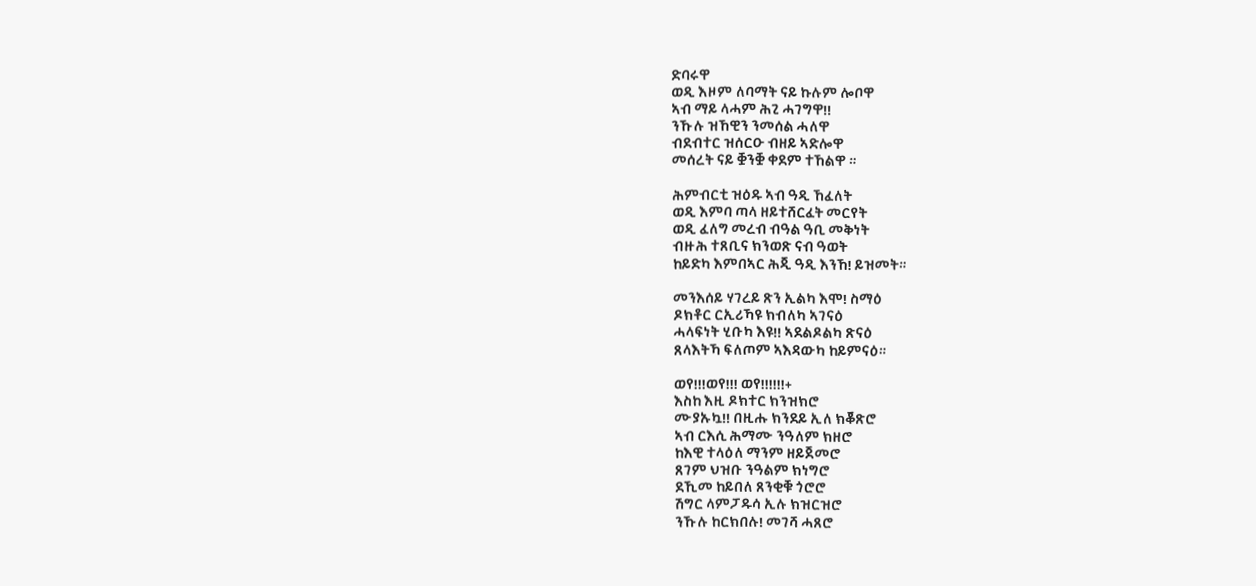ድባሩዋ
ወዲ እዞም ለባማት ናይ ኩሉም ሎቦዋ
ኣብ ማይ ላሓም ሕጊ ሓገግዋ!!
ንኹሉ ዝኸዊን ንመሰል ሓለዋ
ብደብተር ዝሰርዑ ብዘይ ኣድሎዋ
መሰረት ናይ ቛንቛ ቀደም ተኸልዋ ።

ሕምብርቲ ዝዕዱ ኣብ ዓዲ ኸፈለት
ወዲ እምባ ጣላ ዘይተሸርፈት መርየት
ወዲ ፈለግ መረብ ብዓል ዓቢ መቅነት
ብዙሕ ተጸቢና ክንወጽ ናብ ዓወት
ከይድካ እምበኣር ሕጂ ዓዲ እንኸ! ይዝመት።

መንእሰይ ሃገረይ ጽን ኢልካ እሞ! ስማዕ
ዶክቶር ርኢሪኻዩ ክብለካ ኣገናዕ
ሓላፍነት ሂቡካ እዩ!! ኣደልዶልካ ጽናዕ
ጸላእትኻ ፍለጦም ኣእዳውካ ከይምናዕ።

ወየ!!!ወየ!!! ወየ!!!!!!+
እስከ እዚ ዶክተር ክንዝክሮ
ሙያኡኳ!! በዚሑ ክንደይ ኢለ ክቖጽሮ
ኣብ ርእሲ ሕማሙ ንዓለም ክዘሮ
ከእዊ ተላዕለ ማንም ዘይጀመሮ
ጸገም ህዝቡ ንዓልም ክነግሮ
ደኺመ ከይበለ ጸንቂቑ ጎሮሮ
ሽግር ላምፓዱሳ ኢሉ ክዝርዝሮ
ንኹሉ ከርክበሉ! መገሻ ሓጸሮ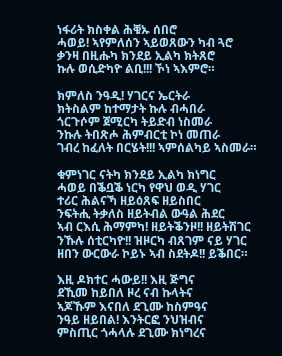ነፋሪት ክስቀል ሕቑኡ ሰበሮ
ሓወይ! ኣየምለሰን ኣይወጸውን ካብ ጓሮ
ቃንዛ በዚሑካ ክንደይ ኢልካ ክትጸሮ
ኩሉ ወሲድካዮ ልቢ!!! ኾነ ኣእምሮ።

ክምለስ ንዓዲ! ሃገርና ኤርትራ
ክትስልም ከተማታት ኩሉ ብሓበራ
ጎርጉሶም ጀሚርካ ትይድብ ነስመራ
ንኩሉ ትበጽሖ ሕምብርቲ ኮነ መጠራ
ገብረ ከፈለት በርሄት!!! ኣምሰልካይ ኣስመራ።

ቁምነገር ናትካ ክንደይ ኢልካ ክነግር
ሓወይ በቕቧቕ ነርካ የዋህ ወዲ ሃገር
ተሪር ሕልናኻ ዘይዕጸፍ ዘይስበር
ንፍትሒ ትቃለስ ዘይትብል ውዓል ሕደር
ኣብ ርእሲ ሕማምካ! ዘይትቕንዞ!! ዘይትሽገር
ንኹሉ ሰቲርካዮ!! ዝዞርካ ብጸገም ናይ ሃገር
ዘበን ውርውራ ኮይኑ ኣብ ስደትዶ!! ይቕበር።

እዚ ዶክተር ሓውይ!! እዚ ጅግና
ደኺመ ከይበለ ዞረ ናብ ኩላትና
ኣጆኹም እናበለ ደጊሙ ከስምዓና
ንዓይ ዘይበል! እንትርፎ ንህዝብና
ምስጢር ጎሓላሉ ደጊሙ ክነግረና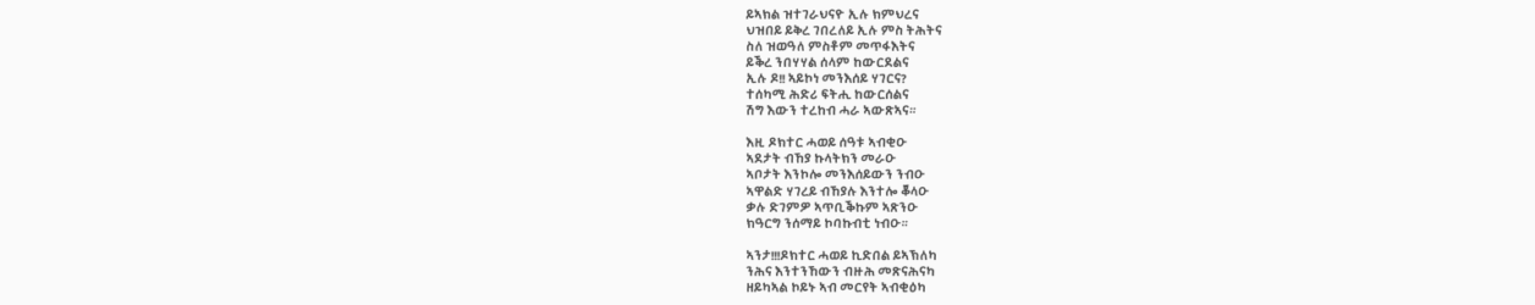ይኣክል ዝተገራህናዮ ኢሉ ክምህረና
ህዝበይ ይቅረ ገበረለይ ኢሉ ምስ ትሕትና
ስለ ዝወዓለ ምስቶም መጥፋእትና
ይቕረ ንበሃሃል ሰላም ከውርደልና
ኢሉ ዶ!! ኣይኮነ መንእሰይ ሃገርና?
ተሰካሚ ሕድሪ ፍትሒ ከውርሰልና
ሽግ እውን ተረከብ ሓራ ኣውጽኣና።

እዚ ዶክተር ሓወይ ሰዓቱ ኣብቂዑ
ኣደታት ብኸያ ኩላትክን መራዑ
ኣቦታት እንኮሎ መንእሰይውን ንብዑ
ኣዋልድ ሃገረይ ብኸያሉ እንተሎ ቖላዑ
ቃሉ ድገምዎ ኣጥቢቕኩም ኣጽንዑ
ክዓርግ ንሰማይ ኮባኩብቲ ነብዑ።

ኣንታ!!!ዶክተር ሓወይ ኪድበል ይኣኽለካ
ንሕና እንተንኸውን ብዙሕ መጽናሕናካ
ዘይካኣል ኮይኑ ኣብ መርየት ኣብቂዕካ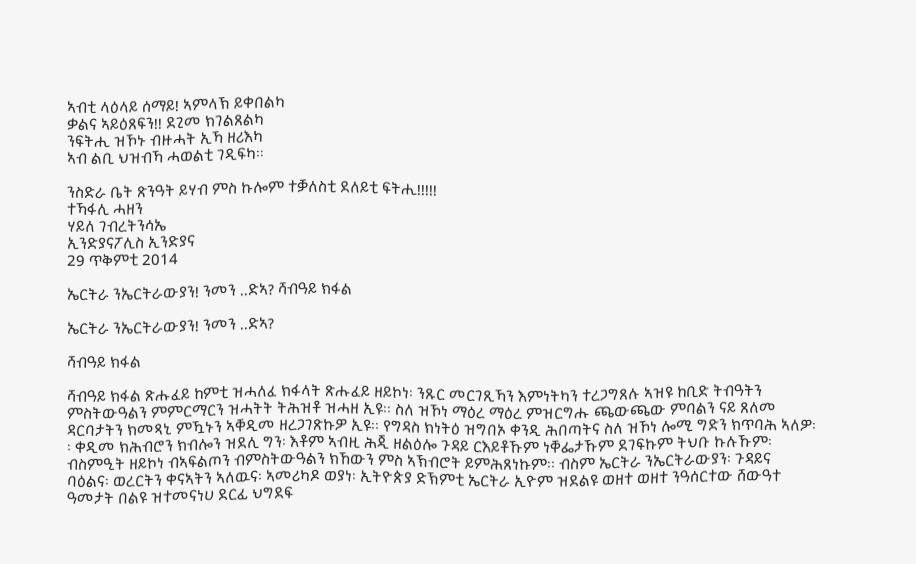ኣብቲ ላዕላይ ሰማይ! ኣምላኽ ይቀበልካ
ቃልና ኣይዕጸፍን!! ደጊመ ክገልጸልካ
ንፍትሒ ዝኾኑ ብዙሓት ኢኻ ዘሪእካ
ኣብ ልቢ ህዝብኻ ሓወልቲ ገዲፍካ።

ንስድራ ቤት ጽንዓት ይሃብ ምስ ኩሎም ተቓለስቲ ደለይቲ ፍትሒ!!!!!
ተኻፋሊ ሓዘን
ሃይለ ገብረትንሳኤ
ኢንድያናፖሊስ ኢንድያና
29 ጥቅምቲ 2014

ኤርትራ ንኤርትራውያን! ንመን ..ድኣ? ሻብዓይ ክፋል

ኤርትራ ንኤርትራውያን! ንመን ..ድኣ?

ሻብዓይ ክፋል

ሻብዓይ ክፋል ጽሑፈይ ከምቲ ዝሓለፈ ክፋላት ጽሑፈይ ዘይኮነ፡ ንጹር መርገጺኻን እምነትካን ተረጋግጸሉ ኣዝዩ ከቢድ ትብዓትን ምስትውዓልን ምምርማርን ዝሓትት ትሕዝቶ ዝሓዘ ኢዩ፡፡ ስለ ዝኾነ ማዕረ ማዕረ ምዝርግሑ ጫውጫው ምባልን ናይ ጸለመ ዳርባታትን ክመጻኒ ምዃኑን ኣቐዲመ ዘረጋገጽኩዎ ኢዩ፡፡ የግዳስ ክነትዕ ዝግበኦ ቀንዲ ሕበጣትና ስለ ዝኾነ ሎሚ ግድን ክጥባሕ ኣለዎ፡፡ ቀዲመ ክሕብሮን ክብሎን ዝደሊ ግን፡ እቶም ኣብዚ ሕጂ ዘልዕሎ ጉዳይ ርእይቶኹም ነቐፌታኹም ደገፍኩም ትህቡ ኩሉኹም፡ ብስምዒት ዘይኮነ ብኣፍልጦን ብምስትውዓልን ክኸውን ምስ ኣኽብሮት ይምሕጸነኩም፡፡ ብስም ኤርትራ ንኤርትራውያን፡ ጉዳይና ባዕልና፡ ወረርትን ቀናኣትን ኣለዉና፡ ኣመሪካዶ ወያነ፡ ኢትዮጵያ ድኽምቲ ኤርትራ ኢዮም ዝደልዩ ወዘተ ወዘተ ንዓሰርተው ሸውዓተ ዓመታት በልዩ ዝተመናነሀ ደርፊ ህግደፍ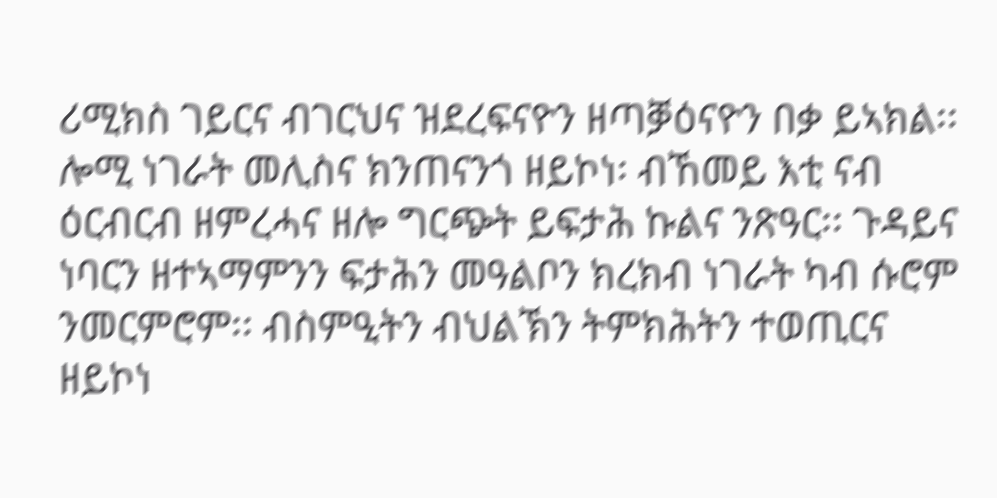ሪሚክስ ገይርና ብገርህና ዝደረፍናዮን ዘጣቓዕናዮን በቃ ይኣክል፡፡ ሎሚ ነገራት መሊስና ክንጠናንጎ ዘይኮነ፡ ብኸመይ እቲ ናብ ዕርብርብ ዘምረሓና ዘሎ ግርጭት ይፍታሕ ኩልና ንጽዓር፡፡ ጉዳይና ነባርን ዘተኣማምንን ፍታሕን መዓልቦን ክረክብ ነገራት ካብ ሱሮም ንመርምሮም፡፡ ብስምዒትን ብህልኽን ትምክሕትን ተወጢርና ዘይኮነ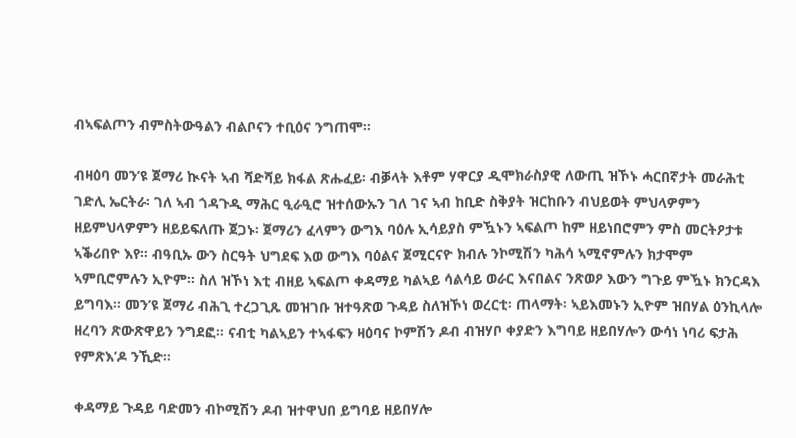ብኣፍልጦን ብምስትውዓልን ብልቦናን ተቢዕና ንግጠሞ፡፡

ብዛዕባ መንʼዩ ጀማሪ ኲናት ኣብ ሻድሻይ ክፋል ጽሑፈይ፡ ብቓላት እቶም ሃዋርያ ዲሞክራስያዊ ለውጢ ዝኾኑ ሓርበኛታት መራሕቲ ገድሊ ኤርትራ፡ ገለ ኣብ ጎዳጉዲ ማሕር ዒራዒሮ ዝተሰውኡን ገለ ገና ኣብ ከቢድ ስቅያት ዝርከቡን ብህይወት ምህላዎምን ዘይምህላዎምን ዘይይፍለጡ ጀጋኑ፡ ጀማሪን ፈላምን ውግእ ባዕሉ ኢሳይያስ ምዃኑን ኣፍልጦ ከም ዘይነበሮምን ምስ መርትዖታቱ ኣቕሪበዮ እየ፡፡ ብዓቢኡ ውን ስርዓት ህግደፍ እወ ውግእ ባዕልና ጀሚርናዮ ክብሉ ንኮሚሽን ካሕሳ ኣሚኖምሉን ክታሞም ኣምቢሮምሉን ኢዮም፡፡ ስለ ዝኾነ እቲ ብዘይ ኣፍልጦ ቀዳማይ ካልኣይ ሳልሳይ ወራር እናበልና ንጽወዖ እውን ግጉይ ምዃኑ ክንርዳእ ይግባእ፡፡ መንʼዩ ጀማሪ ብሕጊ ተረጋጊጹ መዝገቡ ዝተዓጽወ ጉዳይ ስለዝኾነ ወረርቲ፡ ጠላማት፡ ኣይእመኑን ኢዮም ዝበሃል ዕንኪላሎ ዘረባን ጽውጽዋይን ንግደፎ፡፡ ናብቲ ካልኣይን ተኣፋፍን ዛዕባና ኮምሽን ዶብ ብዝሃቦ ቀያድን እግባይ ዘይበሃሎን ውሳነ ነባሪ ፍታሕ የምጽእʼዶ ንኺድ፡፡

ቀዳማይ ጉዳይ ባድመን ብኮሚሽን ዶብ ዝተዋህበ ይግባይ ዘይበሃሎ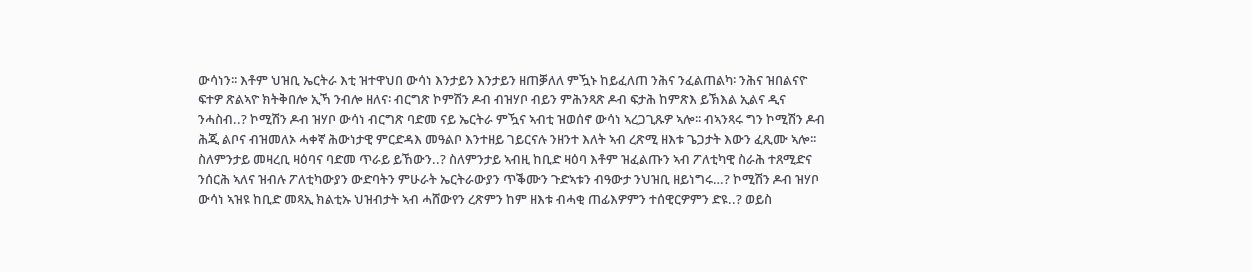ውሳነን፡፡ እቶም ህዝቢ ኤርትራ እቲ ዝተዋህበ ውሳነ እንታይን እንታይን ዘጠቓለለ ምዃኑ ከይፈለጠ ንሕና ንፈልጠልካ፡ ንሕና ዝበልናዮ ፍተዎ ጽልኣዮ ክትቅበሎ ኢኻ ንብሎ ዘለና፡ ብርግጽ ኮምሽን ዶብ ብዝሃቦ ብይን ምሕንጻጽ ዶብ ፍታሕ ከምጽእ ይኽእል ኢልና ዲና ንሓስብ..? ኮሚሽን ዶብ ዝሃቦ ውሳነ ብርግጽ ባድመ ናይ ኤርትራ ምዃና ኣብቲ ዝወሰኖ ውሳነ ኣረጋጊጹዎ ኣሎ፡፡ ብኣንጻሩ ግን ኮሚሽን ዶብ ሕጂ ልቦና ብዝመለኦ ሓቀኛ ሕውነታዊ ምርድዳእ መዓልቦ እንተዘይ ገይርናሉ ንዘንተ እለት ኣብ ረጽሚ ዘእቱ ጌጋታት እውን ፈጺሙ ኣሎ፡፡ ስለምንታይ መዛረቢ ዛዕባና ባድመ ጥራይ ይኸውን..? ስለምንታይ ኣብዚ ከቢድ ዛዕባ እቶም ዝፈልጡን ኣብ ፖለቲካዊ ስራሕ ተጸሚድና ንሰርሕ ኣለና ዝብሉ ፖለቲካውያን ውድባትን ምሁራት ኤርትራውያን ጥቕሙን ጉድኣቱን ብዓውታ ንህዝቢ ዘይነግሩ…? ኮሚሽን ዶብ ዝሃቦ ውሳነ ኣዝዩ ከቢድ መጻኢ ክልቲኡ ህዝብታት ኣብ ሓሸውየን ረጽምን ከም ዘእቱ ብሓቂ ጠፊእዎምን ተሰዊርዎምን ድዩ..? ወይስ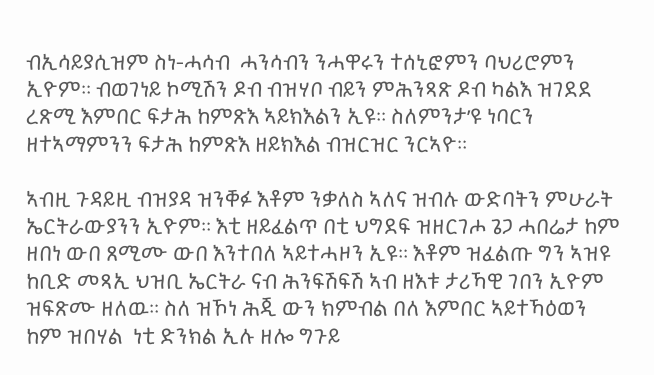ብኢሳይያሲዝም ስነ-ሓሳብ  ሓንሳብን ንሓዋሩን ተሰኒፎምን ባህሪሮምን ኢዮም፡፡ ብወገነይ ኮሚሽን ዶብ ብዝሃቦ ብይን ምሕንጻጽ ዶብ ካልእ ዝገደደ ረጽሚ እምበር ፍታሕ ከምጽእ ኣይክእልን ኢዩ፡፡ ስለምንታʼዩ ነባርን ዘተኣማምንን ፍታሕ ከምጽእ ዘይክእል ብዝርዝር ንርኣዮ፡፡

ኣብዚ ጉዳይዚ ብዝያዳ ዝንቐፉ እቶም ንቃለስ ኣለና ዝብሉ ውድባትን ምሁራት ኤርትራውያንን ኢዮም፡፡ እቲ ዘይፈልጥ በቲ ህግደፍ ዝዘርገሖ ጌጋ ሓበሬታ ከም ዘበነ ውበ ጸሚሙ ውበ እንተበለ ኣይተሓዞን ኢዩ፡፡ እቶም ዝፈልጡ ግን ኣዝዩ ከቢድ መጻኢ ህዝቢ ኤርትራ ናብ ሕንፍሽፍሽ ኣብ ዘእቱ ታሪኻዊ ገበን ኢዮም ዝፍጽሙ ዘለዉ፡፡ ስለ ዝኾነ ሕጂ ውን ክምብል በለ እምበር ኣይተኻዕወን ከም ዝበሃል  ነቲ ድንክል ኢሉ ዘሎ ግጉይ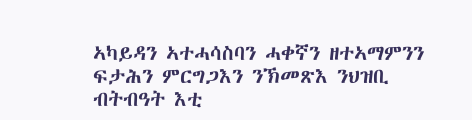ኣካይዳን ኣተሓሳስባን ሓቀኛን ዘተኣማምንን ፍታሕን ምርግጋእን ንኽመጽእ ንህዝቢ ብትብዓት እቲ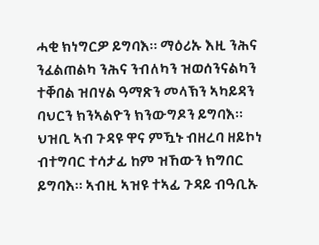ሓቂ ክነግርዎ ይግባእ፡፡ ማዕሪኡ እዚ ንሕና ንፈልጠልካ ንሕና ንብለካን ዝወሰንናልካን ተቐበል ዝበሃል ዓማጽን መላኽን ኣካይዳን ባህርን ክንኣልዮን ክንውግዶን ይግባእ፡፡ ህዝቢ ኣብ ጉዳዩ ዋና ምዃኑ ብዘረባ ዘይኮነ ብተግባር ተሳታፊ ከም ዝኸውን ክግበር ይግባእ፡፡ ኣብዚ ኣዝዩ ተኣፊ ጉዳይ ብዓቢኡ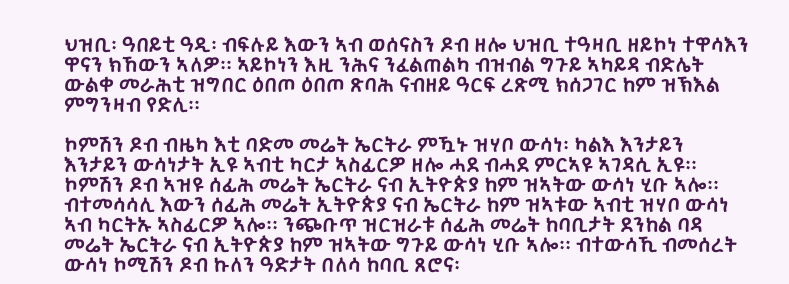ህዝቢ፡ ዓበይቲ ዓዲ፡ ብፍሉይ እውን ኣብ ወሰናስን ዶብ ዘሎ ህዝቢ ተዓዛቢ ዘይኮነ ተዋሳእን ዋናን ክኸውን ኣለዎ፡፡ ኣይኮነን እዚ ንሕና ንፈልጠልካ ብዝብል ግጉይ ኣካይዳ ብድሌት ውልቀ መራሕቲ ዝግበር ዕበጦ ዕበጦ ጽባሕ ናብዘይ ዓርፍ ረጽሚ ክሰጋገር ከም ዝኽእል ምግንዛብ የድሊ፡፡

ኮምሽን ዶብ ብዜካ እቲ ባድመ መሬት ኤርትራ ምዃኑ ዝሃቦ ውሳነ፡ ካልእ እንታይን እንታይን ውሳነታት ኢዩ ኣብቲ ካርታ ኣስፊርዎ ዘሎ ሓደ ብሓደ ምርኣዩ ኣገዳሲ ኢዩ፡፡ ኮምሽን ዶብ ኣዝዩ ሰፊሕ መሬት ኤርትራ ናብ ኢትዮጵያ ከም ዝኣትው ውሳነ ሂቡ ኣሎ፡፡ ብተመሳሳሊ እውን ሰፊሕ መሬት ኢትዮጵያ ናብ ኤርትራ ከም ዝኣቱው ኣብቲ ዝሃቦ ውሳነ ኣብ ካርትኡ ኣስፊርዎ ኣሎ፡፡ ንጭቡጥ ዝርዝራቱ ሰፊሕ መሬት ከባቢታት ደንከል ባዳ መሬት ኤርትራ ናብ ኢትዮጵያ ከም ዝኣትው ግጉይ ውሳነ ሂቡ ኣሎ፡፡ ብተውሳኺ ብመሰረት ውሳነ ኮሚሽን ዶብ ኩለን ዓድታት በለሳ ከባቢ ጸሮና፡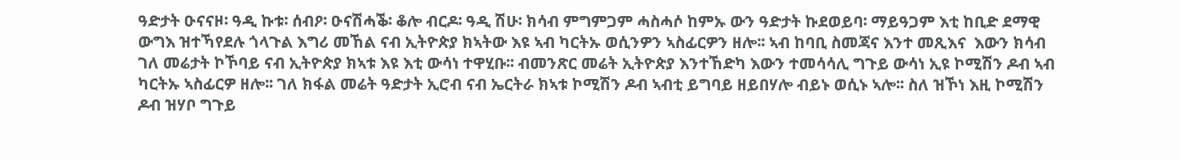ዓድታት ዑናናዞ፡ ዓዲ ኩቱ፡ ሰብዖ፡ ዑናሽሓቕ፡ ቆሎ ብርዶ፡ ዓዲ ሽሁ፡ ክሳብ ምግምጋም ሓስሓሶ ከምኡ ውን ዓድታት ኩደወይባ፡ ማይዓጋም እቲ ከቢድ ደማዊ ውግእ ዝተኻየደሉ ጎላጉል እግሪ መኸል ናብ ኢትዮጵያ ክኣትው እዩ ኣብ ካርትኡ ወሲንዎን ኣስፊርዎን ዘሎ፡፡ ኣብ ከባቢ ስመጃና እንተ መጺእና  እውን ክሳብ ገለ መሬታት ኮኾባይ ናብ ኢትዮጵያ ክኣቱ እዩ እቲ ውሳነ ተዋሂቡ፡፡ ብመንጽር መሬት ኢትዮጵያ እንተኸድካ እውን ተመሳሳሊ ግጉይ ውሳነ ኢዩ ኮሚሽን ዶብ ኣብ ካርትኡ ኣስፊርዎ ዘሎ፡፡ ገለ ክፋል መሬት ዓድታት ኢሮብ ናብ ኤርትራ ክኣቱ ኮሚሽን ዶብ ኣብቲ ይግባይ ዘይበሃሎ ብይኑ ወሲኑ ኣሎ፡፡ ስለ ዝኾነ እዚ ኮሚሽን ዶብ ዝሃቦ ግጉይ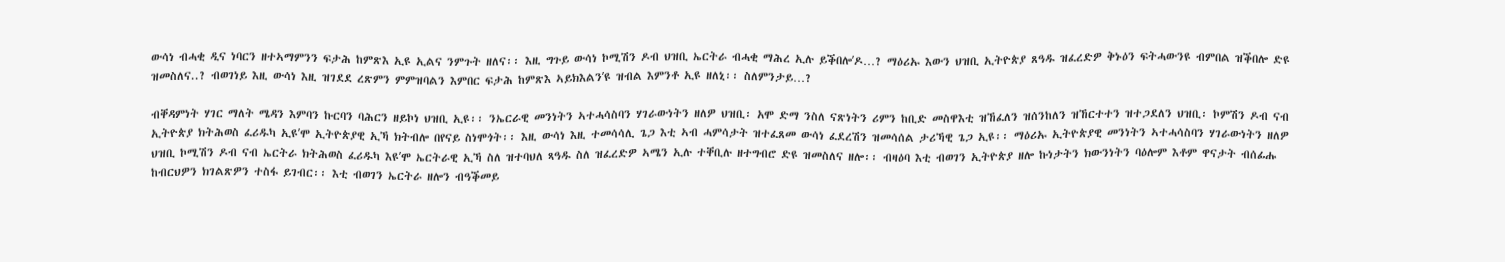ውሳነ ብሓቂ ዲና ነባርን ዘተኣማምንን ፍታሕ ከምጽእ ኢዩ ኢልና ንምጉት ዘለና፡፡ እዚ ግጉይ ውሳነ ኮሚሽን ዶብ ህዝቢ ኤርትራ ብሓቂ ማሕረ ኢሉ ይቕበሎʼዶ…? ማዕሪኡ እውን ህዝቢ ኢትዮጵያ ጸዓዱ ዝፈረድዎ ቅኑዕን ፍትሓውንዩ ብምበል ዝቕበሎ ድዩ ዝመስለና..? ብወገነይ እዚ ውሳነ እዚ ዝገደደ ረጽምን ምምዝባልን እምበር ፍታሕ ከምጽእ ኣይክእልንʼዩ ዝብል እምንቶ ኢዩ ዘለኒ፡፡ ስለምንታይ…?

ብቐዳምነት ሃገር ማለት ሜዳን እምባን ኩርባን ባሕርን ዘይኮነ ህዝቢ ኢዩ፡፡ ንኤርራዊ መንነትን ኣተሓሳስባን ሃገራውነትን ዘለዎ ህዝቢ፡ አሞ ድማ ንስለ ናጽነትን ሪምን ከቢድ መስዋእቲ ዝኸፈለን ዝሰንከለን ዝኸርተተን ዝተጋደለን ህዝቢ፡ ኮምሽን ዶብ ናብ ኢትዮጵያ ክትሕወስ ፈሪዱካ ኢዩʼሞ ኢትዮጵያዊ ኢኻ ክትብሎ በየናይ ስነሞጎት፡፡ እዚ ውሳነ እዚ ተመሳሳሊ ጌጋ እቲ ኣብ ሓምሳታት ዝተፈጸመ ውሳነ ፈደረሽን ዝመሳሰል ታሪኻዊ ጌጋ ኢዩ፡፡ ማዕሪኡ ኢትዮጵያዊ መንነትን ኣተሓሳስባን ሃገራውነትን ዘለዎ ህዝቢ ኮሚሽን ዶብ ናብ ኤርትራ ክትሕወስ ፈሪዱካ እዩʼሞ ኤርትራዊ ኢኻ ስለ ዝተባህለ ጻዓዱ ስለ ዝፈረድዎ ኣሜን ኢሉ ተቐቢሉ ዘተግብሮ ድዩ ዝመስለና ዘሎ፡፡ ብዛዕባ እቲ ብወገን ኢትዮጵያ ዘሎ ኩነታትን ክውንነትን ባዕሎም እቶም ዋናታት ብሰፊሑ ከብርህዎን ክገልጽዎን ተስፋ ይገብር፡፡ እቲ ብወገን ኤርትራ ዘሎን ብዓቕመይ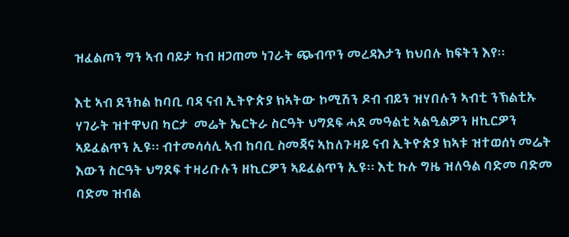ዝፈልጦን ግን ኣብ ባይታ ካብ ዘጋጠመ ነገራት ጭብጥን መረዳእታን ክህበሉ ክፍትን እየ፡፡

እቲ ኣብ ደንከል ከባቢ ባዳ ናብ ኢትዮጵያ ክኣትው ኮሚሽን ዶብ ብይን ዝሃበሉን ኣብቲ ንኽልቲኡ ሃገራት ዝተዋህበ ካርታ  መሬት ኤርትራ ስርዓት ህግደፍ ሓደ መዓልቲ ኣልዒልዎን ዘኪርዎን ኣይፈልጥን ኢዩ፡፡ ብተመሳሳሊ ኣብ ከባቢ ስመጃና ኣከለጉዛይ ናብ ኢትዮጵያ ክኣቱ ዝተወሰነ መሬት እውን ስርዓት ህግደፍ ተዛሪቡሉን ዘኪርዎን ኣይፈልጥን ኢዩ፡፡ እቲ ኩሉ ግዜ ዝለዓል ባድመ ባድመ ባድመ ዝብል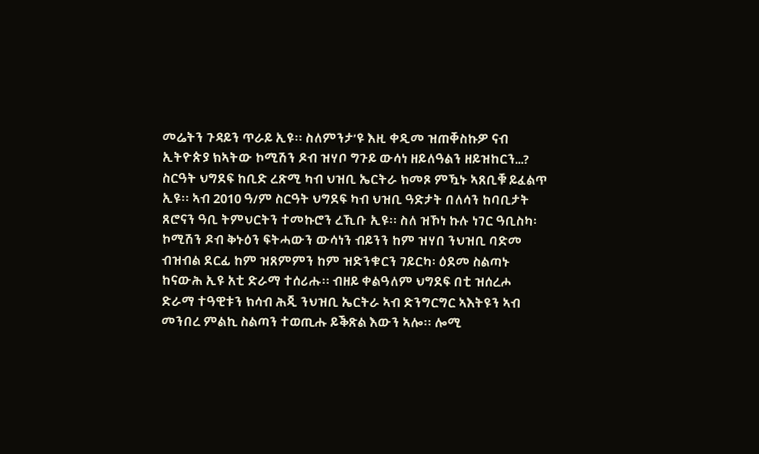መሬትን ጉዳይን ጥራይ ኢዩ፡፡ ስለምንታʼዩ እዚ ቀዲመ ዝጠቐስኩዎ ናብ ኢትዮጵያ ክኣትው ኮሚሽን ዶብ ዝሃቦ ግጉይ ውሳነ ዘይለዓልን ዘይዝከርን…? ስርዓት ህግደፍ ከቢድ ረጽሚ ካብ ህዝቢ ኤርትራ ክመጾ ምዃኑ ኣጸቢቑ ይፈልጥ ኢዩ፡፡ ኣብ 2010 ዓ/ም ስርዓት ህግደፍ ካብ ህዝቢ ዓድታት በለሳን ከባቢታት ጸሮናን ዓቢ ትምህርትን ተመኩሮን ረኺቡ ኢዩ፡፡ ስለ ዝኾነ ኩሉ ነገር ዓቢስካ፡ ኮሚሽን ዶብ ቅኑዕን ፍትሓውን ውሳነን ብይንን ከም ዝሃበ ንህዝቢ ባድመ ብዝብል ደርፊ ከም ዝጸምምን ከም ዝድንቁርን ገይርካ፡ ዕደመ ስልጣኑ ከናውሕ ኢዩ አቲ ድራማ ተሰሪሑ፡፡ ብዘይ ቀልዓለም ህግደፍ በቲ ዝሰረሖ ድራማ ተዓዊቱን ክሳብ ሕጂ ንህዝቢ ኤርትራ ኣብ ድንግርግር ኣእትዩን ኣብ መንበረ ምልኪ ስልጣን ተወጢሑ ይቕጽል እውን ኣሎ፡፡ ሎሚ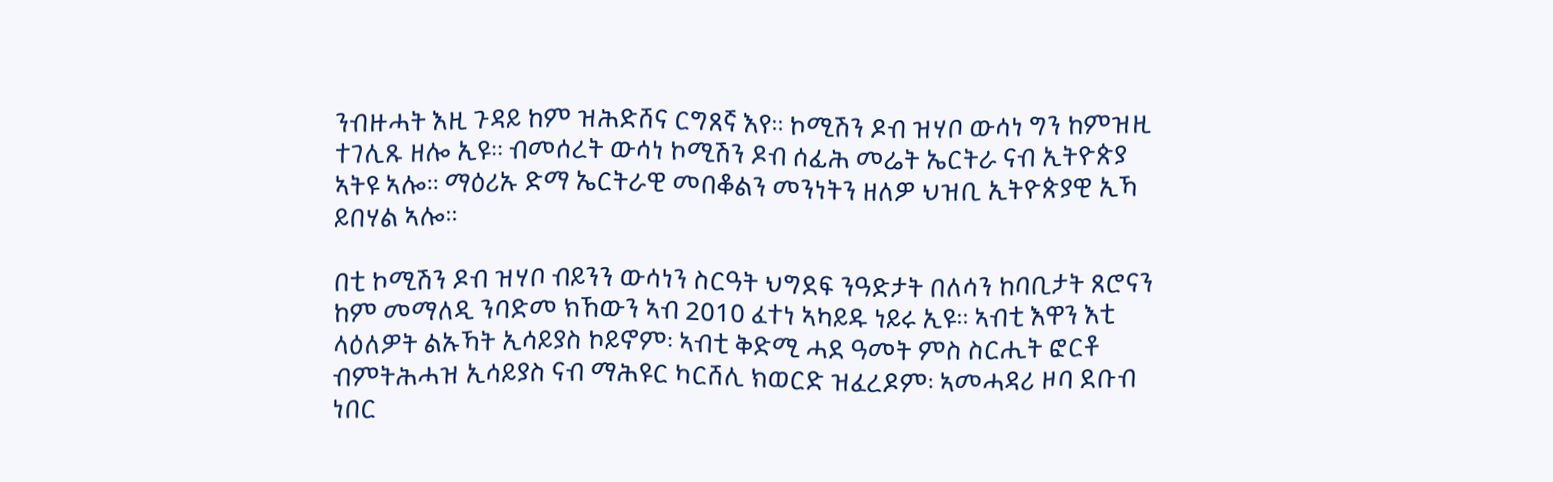ንብዙሓት እዚ ጉዳይ ከም ዝሕድሸና ርግጸኛ እየ፡፡ ኮሚሽን ዶብ ዝሃቦ ውሳነ ግን ከምዝዚ ተገሊጹ ዘሎ ኢዩ፡፡ ብመሰረት ውሳነ ኮሚሽን ዶብ ሰፊሕ መሬት ኤርትራ ናብ ኢትዮጵያ ኣትዩ ኣሎ፡፡ ማዕሪኡ ድማ ኤርትራዊ መበቆልን መንነትን ዘለዎ ህዝቢ ኢትዮጵያዊ ኢኻ ይበሃል ኣሎ፡፡

በቲ ኮሚሽን ዶብ ዝሃቦ ብይንን ውሳነን ስርዓት ህግደፍ ንዓድታት በለሳን ከባቢታት ጸሮናን ከም መማለዲ ንባድመ ክኸውን ኣብ 2010 ፈተነ ኣካይዱ ነይሩ ኢዩ፡፡ ኣብቲ እዋን እቲ ላዕለዎት ልኡኻት ኢሳይያስ ኮይኖም፡ ኣብቲ ቅድሚ ሓደ ዓመት ምስ ስርሒት ፎርቶ ብምትሕሓዝ ኢሳይያስ ናብ ማሕዩር ካርሸሊ ክወርድ ዝፈረዶም፡ ኣመሓዳሪ ዞባ ደቡብ ነበር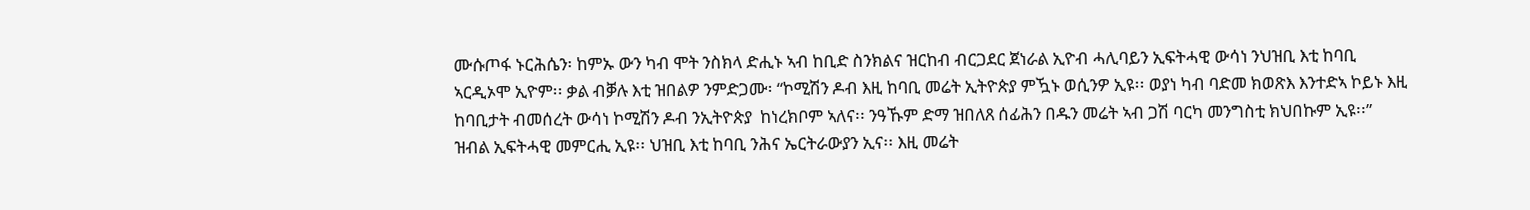ሙሱጦፋ ኑርሕሴን፡ ከምኡ ውን ካብ ሞት ንስክላ ድሒኑ ኣብ ከቢድ ስንክልና ዝርከብ ብርጋደር ጀነራል ኢዮብ ሓሊባይን ኢፍትሓዊ ውሳነ ንህዝቢ እቲ ከባቢ ኣርዲኦሞ ኢዮም፡፡ ቃል ብቓሉ እቲ ዝበልዎ ንምድጋሙ፡ “ኮሚሽን ዶብ እዚ ከባቢ መሬት ኢትዮጵያ ምዃኑ ወሲንዎ ኢዩ፡፡ ወያነ ካብ ባድመ ክወጽእ እንተድኣ ኮይኑ እዚ ከባቢታት ብመሰረት ውሳነ ኮሚሽን ዶብ ንኢትዮጵያ  ከነረክቦም ኣለና፡፡ ንዓኹም ድማ ዝበለጸ ሰፊሕን በዱን መሬት ኣብ ጋሽ ባርካ መንግስቲ ክህበኩም ኢዩ፡፡” ዝብል ኢፍትሓዊ መምርሒ ኢዩ፡፡ ህዝቢ እቲ ከባቢ ንሕና ኤርትራውያን ኢና፡፡ እዚ መሬት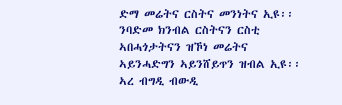ድማ መሬትና ርስትና መንነትና ኢዩ፡፡ ንባድመ ክንብል ርስትናን ርስቲ ኣበሓጎታትናን ዝኾነ መሬትና ኣይንሓድግን ኣይንሸይጥን ዝብል ኢዩ፡፡ ኣረ ብግዲ ብውዲ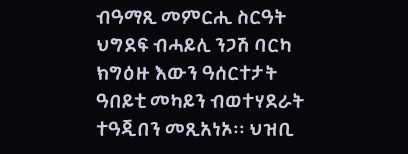ብዓማጺ መምርሒ ስርዓት ህግደፍ ብሓይሊ ንጋሽ ባርካ ክግዕዙ እውን ዓሰርተታት ዓበይቲ መካይን ብወተሃደራት ተዓጂበን መጺአነኦ፡፡ ህዝቢ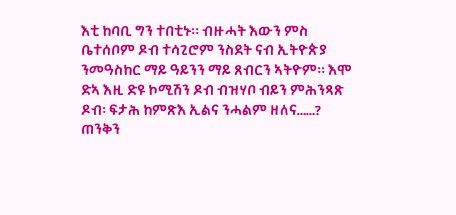እቲ ከባቢ ግን ተበቲኑ፡፡ ብዙሓት እውን ምስ ቤተሰቦም ዶብ ተሳጊሮም ንስደት ናብ ኢትዮጵያ ንመዓስከር ማይ ዓይንን ማይ ጸብርን ኣትዮም፡፡ እሞ ድኣ እዚ ድዩ ኮሚሽን ዶብ ብዝሃቦ ብይን ምሕንጻጽ ዶብ፡ ፍታሕ ከምጽእ ኢልና ንሓልም ዘለና……? ጠንቅን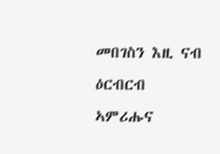መበገስን እዚ ናብ ዕርብርብ ኣምሪሑና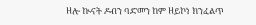ዘሎ ኲናት ዶብን ባድመን ከም ዘይኮነ ክንፈልጥ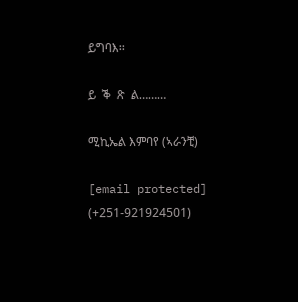ይግባእ፡፡

ይ  ቕ  ጽ  ል………

ሚኪኤል እምባየ (ኣራንቺ)

[email protected] (+251-921924501)